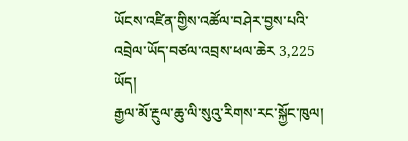ཡོངས་འཛིན་གྱིས་འཚོལ་བཤེར་བྱས་པའི་འབྲེལ་ཡོད་བཙལ་འབྲས་ཕལ་ཆེར 3,225 ཡོད།
རྒྱལ་མོ་རྔུལ་ཆུ་ལི་སུའུ་རིགས་རང་སྐྱོང་ཁུལ།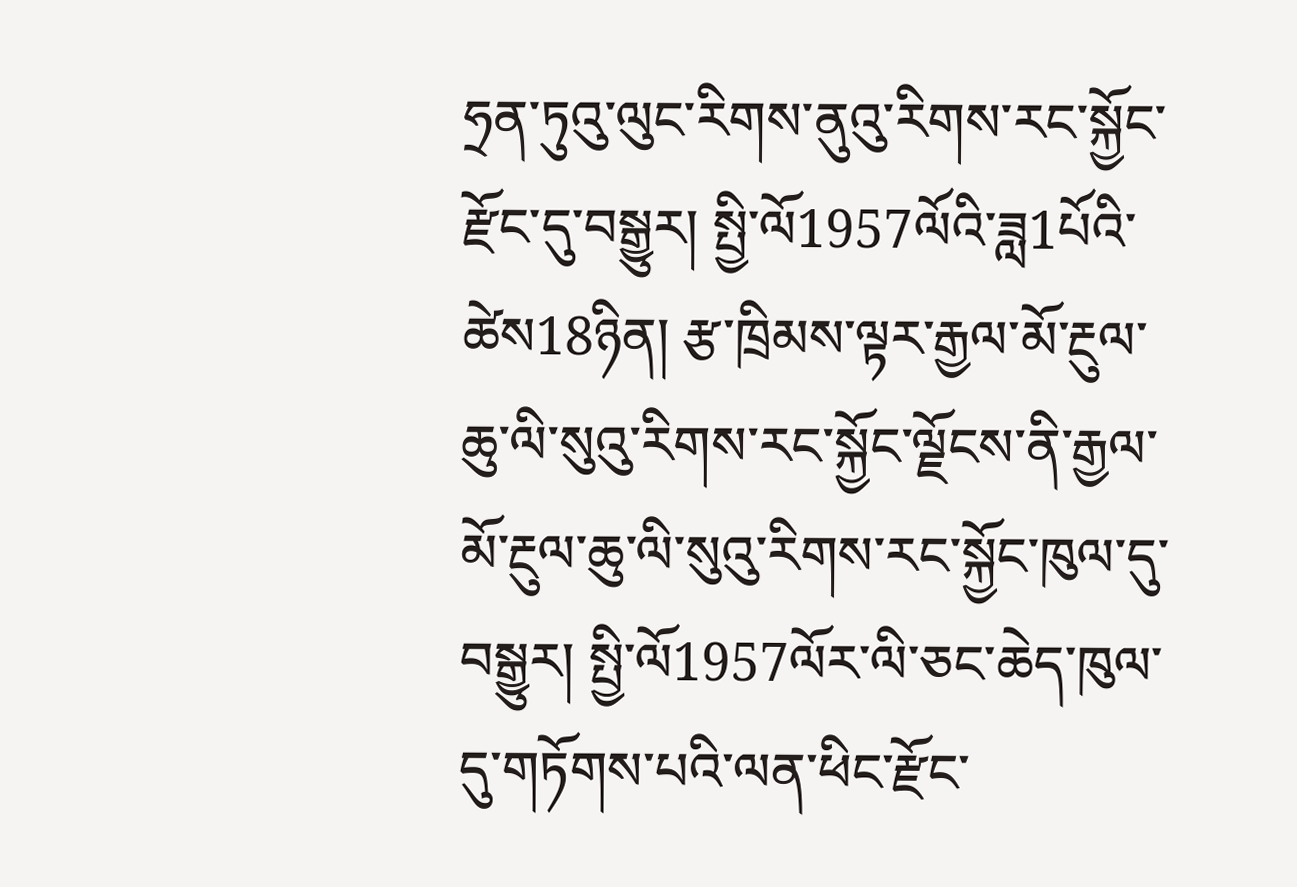ཧྲན་ཏུའུ་ལུང་རིགས་ནུའུ་རིགས་རང་སྐྱོང་རྫོང་དུ་བསྒྱུར། སྤྱི་ལོ1957ལོའི་ཟླ1པོའི་ཚེས18ཉིན། རྩ་ཁྲིམས་ལྟར་རྒྱལ་མོ་རྔུལ་ཆུ་ལི་སུའུ་རིགས་རང་སྐྱོང་ལྗོངས་ནི་རྒྱལ་མོ་རྔུལ་ཆུ་ལི་སུའུ་རིགས་རང་སྐྱོང་ཁུལ་དུ་བསྒྱུར། སྤྱི་ལོ1957ལོར་ལི་ཅང་ཆེད་ཁུལ་དུ་གཏོགས་པའི་ལན་ཕིང་རྫོང་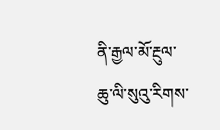ནི་རྒྱལ་མོ་རྔུལ་ཆུ་ལི་སུའུ་རིགས་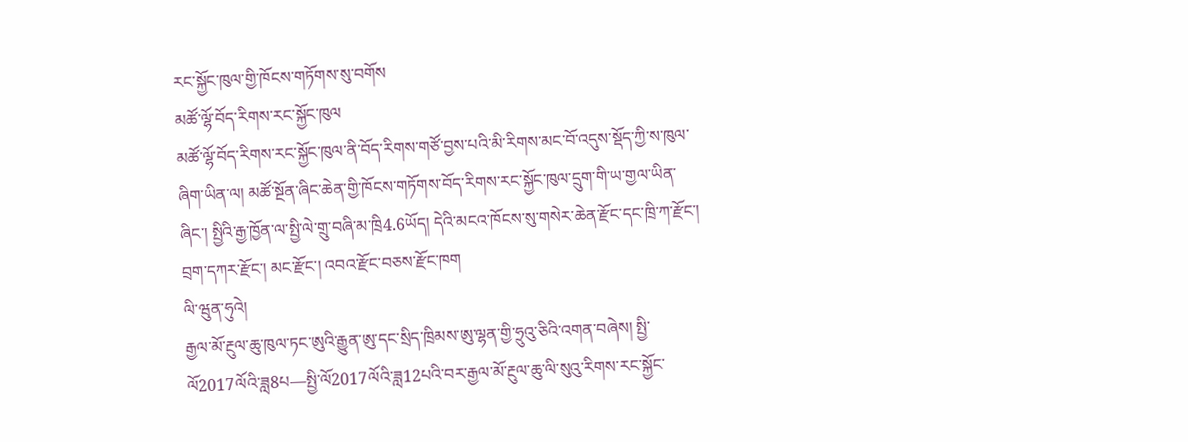རང་སྐྱོང་ཁུལ་གྱི་ཁོངས་གཏོགས་སུ་བགོས
མཚོ་ལྷོ་བོད་རིགས་རང་སྐྱོང་ཁུལ
མཚོ་ལྷོ་བོད་རིགས་རང་སྐྱོང་ཁུལ་ནི་བོད་རིགས་གཙོ་བྱས་པའི་མི་རིགས་མང་བོ་འདུས་སྡོད་ཀྱི་ས་ཁུལ་ཞིག་ཡིན་ལ། མཚོ་སྔོན་ཞིང་ཆེན་གྱི་ཁོངས་གཏོགས་བོད་རིགས་རང་སྐྱོང་ཁུལ་དྲུག་གི་ཡ་གྱལ་ཡིན་ཞིང་། སྤྱིའི་རྒྱ་ཁྱོན་ལ་སྤྱི་ལེ་གྲུ་བཞི་མ་ཁྲི4.6ཡོད། དེའི་མངའ་ཁོངས་སུ་གསེར་ཆེན་རྫོང་དང་ཁྲི་ཀ་རྫོང་། བྲག་དཀར་རྫོང་། མང་རྫོང་། འབའ་རྫོང་བཅས་རྫོང་ཁག
ལི་ཝུན་ཧུའེ།
རྒྱལ་མོ་རྔུལ་ཆུ་ཁུལ་ཏང་ཨུའི་རྒྱུན་ཨུ་དང་སྲིད་ཁྲིམས་ཨུ་ལྷན་གྱི་ཧྲུའུ་ཅིའི་འགན་བཞེས། སྤྱི་ལོ2017ལོའི་ཟླ8པ—སྤྱི་ལོ2017ལོའི་ཟླ12པའི་བར་རྒྱལ་མོ་རྔུལ་ཆུ་ལི་སུའུ་རིགས་རང་སྐྱོང་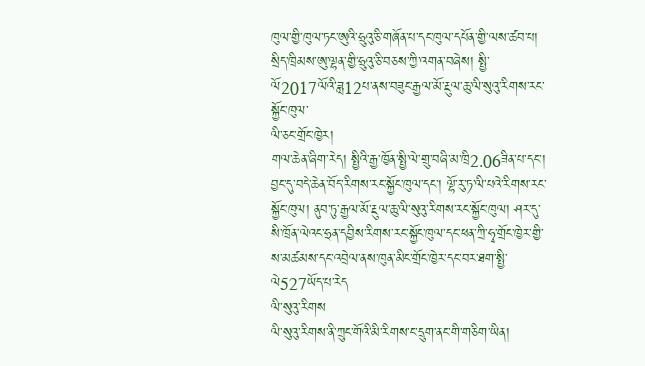ཁུལ་གྱི་ཁུལ་ཏང་ཨུའི་ཧྲུའུ་ཅི་གཞོན་པ་དང་ཁུལ་དཔོན་གྱི་ལས་ཚབ་པ། སྲིད་ཁྲིམས་ཨུ་ལྷན་གྱི་ཧྲུའུ་ཅི་བཅས་ཀྱི་འགན་བཞེས། སྤྱི་ལོ2017ལོའི་ཟླ12པ་ནས་བཟུང་རྒྱལ་མོ་རྔུལ་ཆུ་ལི་སུའུ་རིགས་རང་སྐྱོང་ཁུལ་
ལི་ཅང་གྲོང་ཁྱེར།
གལ་ཆེན་ཞིག་རེད། སྤྱིའི་རྒྱ་ཁྱོན་སྤྱི་ལེ་གྲུ་བཞི་མ་ཁྲི2.06ཟིན་པ་དང་། བྱང་དུ་བདེ་ཆེན་བོད་རིགས་རང་སྐྱོང་ཁུལ་དང་། ལྷོ་རུ་ཏ་ལི་པའེ་རིགས་རང་སྐྱོང་ཁུལ། ནུབ་ཏུ་རྒྱལ་མོ་རྔུལ་ཆུ་ལི་སུའུ་རིགས་རང་སྐྱོང་ཁུལ། ཤར་དུ་སི་ཁྲོན་ལེའང་ཧྲན་དབྱིས་རིགས་རང་སྐྱོང་ཁུལ་དང་ཕན་ཀྲི་ཧྭ་གྲོང་ཁྱེར་གྱི་ས་མཚམས་དང་འབྲེལ་ནས་ཁུན་མིང་གྲོང་ཁྱེར་དང་བར་ཐག་སྤྱི་ལེ527ཡོད་པ་རེད
ལི་སུའུ་རིགས
ལི་སུའུ་རིགས་ནི་ཀྲུང་གོའི་མི་རིགས་ང་དྲུག་ནང་གི་གཅིག་ཡིན།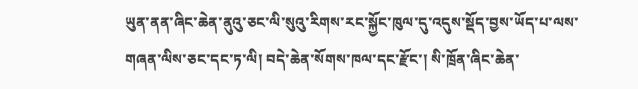ཡུན་ནན་ཞིང་ཆེན་ནུའུ་ཅང་ལི་སུའུ་རིགས་རང་སྐྱོང་ཁུལ་དུ་འདུས་སྡོད་བྱས་ཡོད་པ་ལས་གཞན་ལིས་ཅང་དང་ཏ་ལི། བདེ་ཆེན་སོགས་ཁལ་དང་རྫོང་། སི་ཁྲོན་ཞིང་ཆེན་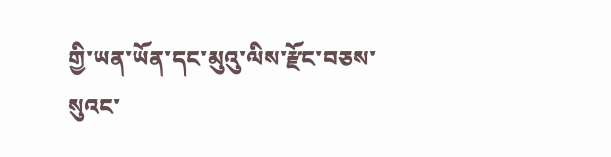གྱི་ཡན་ཡོན་དང་མུའུ་ལིས་རྫོང་བཅས་སུའང་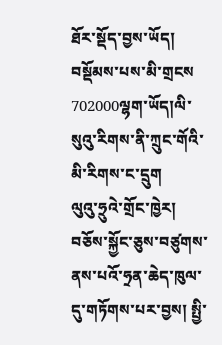ཐོར་སྡོད་བྱས་ཡོད། བསྡོམས་པས་མི་གྲངས 702000ལྷག་ཡོད།ལི་སུའུ་རིགས་ནི་ཀྲུང་གོའི་མི་རིགས་ང་དྲུག
ལུའུ་ཧྲུའེ་གྲོང་ཁྱེར།
བཅོས་སྐྱོང་ཅུས་བཙུགས་ནས་པའོ་ཧྲན་ཆེད་ཁུལ་དུ་གཏོགས་པར་བྱས། སྤྱི་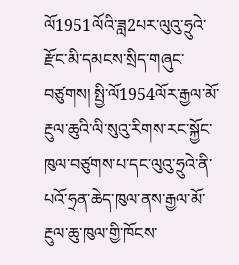ལོ1951ལོའི་ཟླ2པར་ལུའུ་ཧྲུའེ་རྫོང་མི་དམངས་སྲིད་གཞུང་བཙུགས། སྤྱི་ལོ1954ལོར་རྒྱལ་མོ་རྔུལ་ཆུའི་ལི་སུའུ་རིགས་རང་སྐྱོང་ཁུལ་བཙུགས་པ་དང་ལུའུ་ཧྲུའེ་ནི་པའོ་ཧྲན་ཆེད་ཁུལ་ནས་རྒྱལ་མོ་རྔུལ་ཆུ་ཁུལ་གྱི་ཁོངས་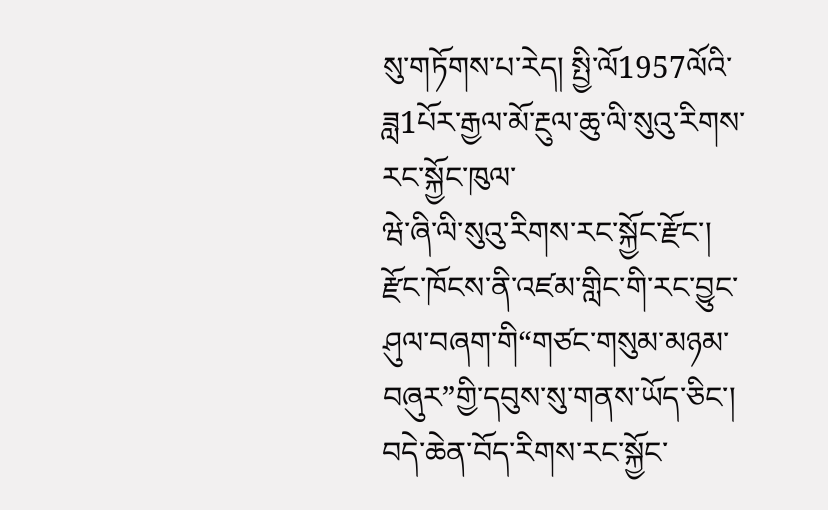སུ་གཏོགས་པ་རེད། སྤྱི་ལོ1957ལོའི་ཟླ1པོར་རྒྱལ་མོ་རྔུལ་ཆུ་ལི་སུའུ་རིགས་རང་སྐྱོང་ཁུལ་
ཝེ་ཞི་ལི་སུའུ་རིགས་རང་སྐྱོང་རྫོང་།
རྫོང་ཁོངས་ནི་འཛམ་གླིང་གི་རང་བྱུང་ཤུལ་བཞག་གི“གཙང་གསུམ་མཉམ་བཞུར”གྱི་དབུས་སུ་གནས་ཡོད་ཅིང་། བདེ་ཆེན་བོད་རིགས་རང་སྐྱོང་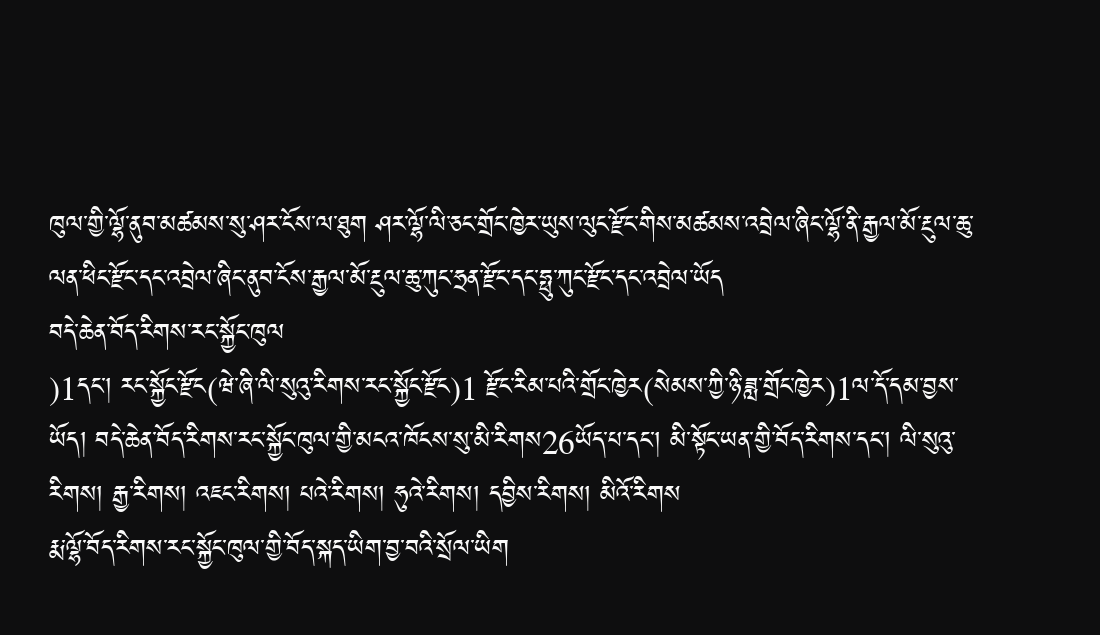ཁུལ་གྱི་ལྷོ་ནུབ་མཚམས་སུ་ཤར་ངོས་ལ་ཐུག ཤར་ལྷོ་ལི་ཅང་གྲོང་ཁྱེར་ཡུས་ལུང་རྫོང་གིས་མཚམས་འབྲེལ་ཞིང་ལྷོ་ནི་རྒྱལ་མོ་རྔུལ་ཆུ་ལན་ཕིང་རྫོང་དང་འབྲེལ་ཞིང་ནུབ་ངོས་རྒྱལ་མོ་རྔུལ་ཆུ་ཀུང་ཧྲན་རྫོང་དང་ཧྥུ་ཀུང་རྫོང་དང་འབྲེལ་ཡོད
བདེ་ཆེན་བོད་རིགས་རང་སྐྱོང་ཁུལ
)1དང་། རང་སྐྱོང་རྫོང(ཝེ་ཞི་ལི་སུའུ་རིགས་རང་སྐྱོང་རྫོང)1 རྫོང་རིམ་པའི་གྲོང་ཁྱེར(སེམས་ཀྱི་ཉི་ཟླ་གྲོང་ཁྱེར)1ལ་དོ་དམ་བྱས་ཡོད། བདེ་ཆེན་བོད་རིགས་རང་སྐྱོང་ཁུལ་གྱི་མངའ་ཁོངས་སུ་མི་རིགས26ཡོད་པ་དང་། མི་སྟོང་ཡན་གྱི་བོད་རིགས་དང་། ལི་སུའུ་རིགས། རྒྱ་རིགས། འཇང་རིགས། པའེ་རིགས། ཧུའེ་རིགས། དབྱིས་རིགས། མིའོ་རིགས
རྨ་ལྷོ་བོད་རིགས་རང་སྐྱོང་ཁུལ་གྱི་བོད་སྐད་ཡིག་བྱ་བའི་སྲོལ་ཡིག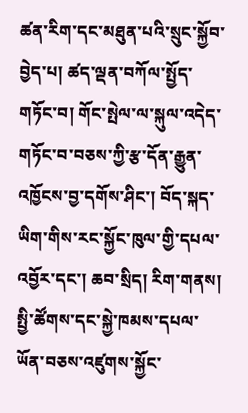ཚན་རིག་དང་མཐུན་པའི་སྲུང་སྐྱོབ་བྱེད་པ། ཚད་ལྡན་བཀོལ་སྤྱོད་གཏོང་བ། གོང་སྤེལ་ལ་སྐུལ་འདེད་གཏོང་བ་བཅས་ཀྱི་རྩ་དོན་རྒྱུན་འཁྱོངས་བྱ་དགོས་ཤིང་། བོད་སྐད་ཡིག་གིས་རང་སྐྱོང་ཁུལ་གྱི་དཔལ་འབྱོར་དང་། ཆབ་སྲིད། རིག་གནས། སྤྱི་ཚོགས་དང་སྐྱེ་ཁམས་དཔལ་ཡོན་བཅས་འཛུགས་སྐྱོང་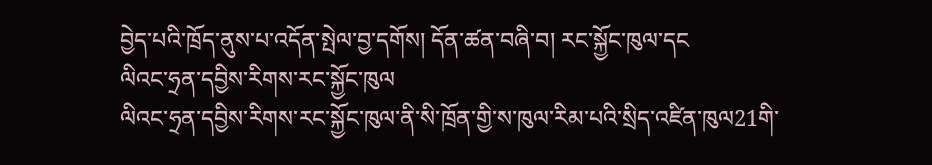བྱེད་པའི་ཁྲོད་ནུས་པ་འདོན་སྤེལ་བྱ་དགོས། དོན་ཚན་བཞི་བ། རང་སྐྱོང་ཁུལ་དང
ལིའང་ཧྲན་དབྱིས་རིགས་རང་སྐྱོང་ཁུལ
ལིའང་ཧྲན་དབྱིས་རིགས་རང་སྐྱོང་ཁུལ་ནི་སི་ཁྲོན་གྱི་ས་ཁུལ་རིམ་པའི་སྲིད་འཛིན་ཁུལ21གི་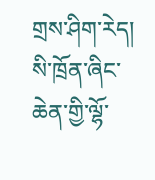གྲས་ཤིག་རེད། སི་ཁྲོན་ཞིང་ཆེན་གྱི་ལྷོ་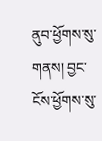ནུབ་ཕྱོགས་སུ་གནས། བྱང་ངོས་ཕྱོགས་སུ་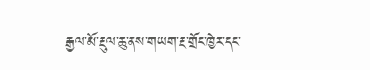རྒྱལ་མོ་རྔུལ་ཆུ་ནས་གཡག་རྔ་གྲོང་ཁྱེར་དང་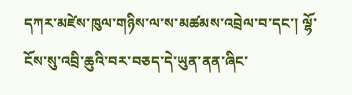དཀར་མཛེས་ཁུལ་གཉིས་ལ་ས་མཚམས་འབྲེལ་བ་དང་། ལྷོ་ངོས་སུ་འབྲི་ཆུའི་བར་བཅད་དེ་ཡུན་ནན་ཞིང་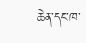ཆེན་དང་ཁ་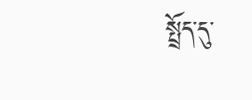སྤྲོད་དུ་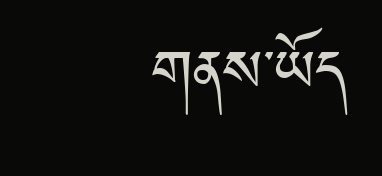གནས་ཡོད